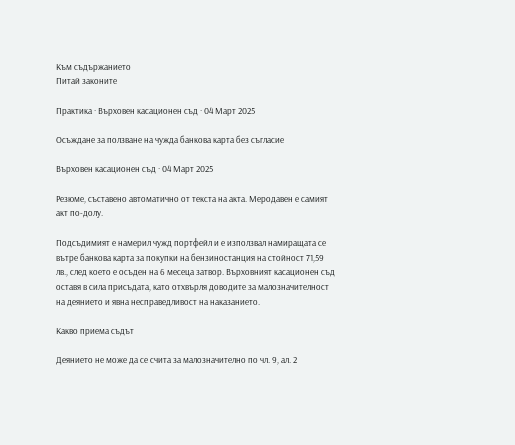Към съдържанието
Питай законите

Практика · Върховен касационен съд · 04 Март 2025

Осъждане за ползване на чужда банкова карта без съгласие

Върховен касационен съд · 04 Март 2025

Резюме, съставено автоматично от текста на акта. Меродавен е самият акт по-долу.

Подсъдимият е намерил чужд портфейл и е използвал намиращата се вътре банкова карта за покупки на бензиностанция на стойност 71,59 лв., след което е осъден на 6 месеца затвор. Върховният касационен съд оставя в сила присъдата, като отхвърля доводите за малозначителност на деянието и явна несправедливост на наказанието.

Какво приема съдът

Деянието не може да се счита за малозначително по чл. 9, ал. 2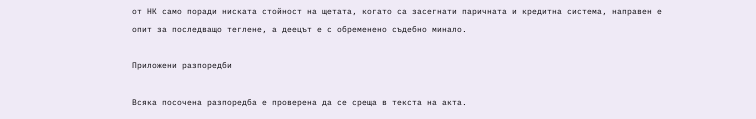от НК само поради ниската стойност на щетата, когато са засегнати паричната и кредитна система, направен е опит за последващо теглене, а деецът е с обременено съдебно минало.

Приложени разпоредби

Всяка посочена разпоредба е проверена да се среща в текста на акта.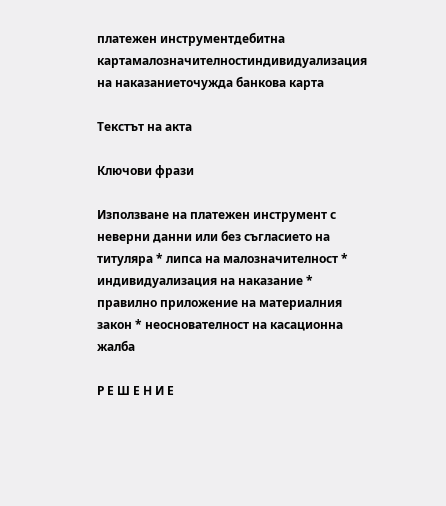платежен инструментдебитна картамалозначителностиндивидуализация на наказаниеточужда банкова карта

Текстът на акта

Ключови фрази

Използване на платежен инструмент с неверни данни или без съгласието на титуляра * липса на малозначителност * индивидуализация на наказание * правилно приложение на материалния закон * неоснователност на касационна жалба

Р Е Ш Е Н И Е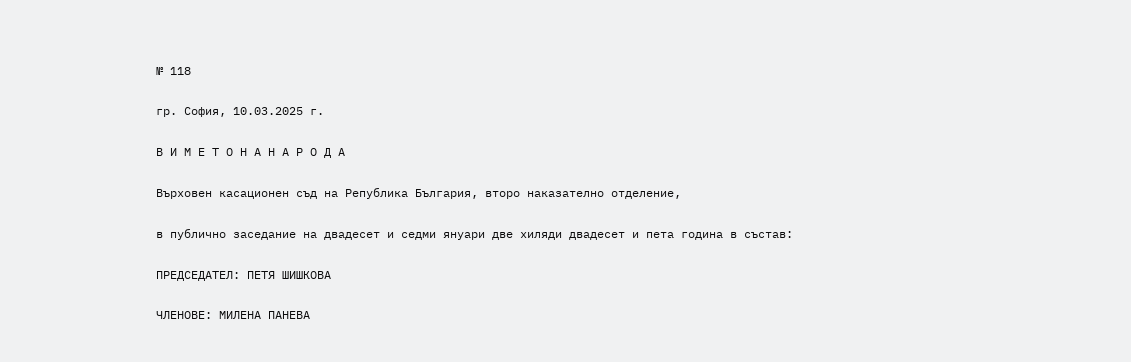№ 118

гр. София, 10.03.2025 г.

В И М Е Т О Н А Н А Р О Д А

Върховен касационен съд на Република България, второ наказателно отделение,

в публично заседание на двадесет и седми януари две хиляди двадесет и пета година в състав:

ПРЕДСЕДАТЕЛ: ПЕТЯ ШИШКОВА

ЧЛЕНОВЕ: МИЛЕНА ПАНЕВА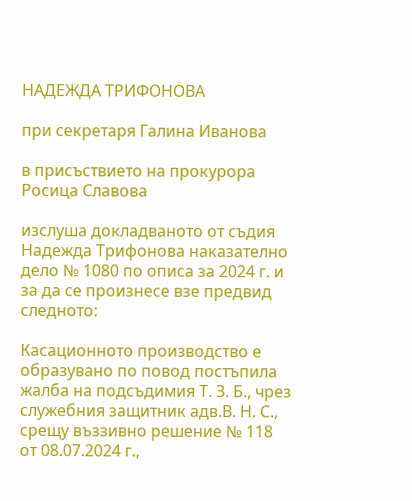НАДЕЖДА ТРИФОНОВА

при секретаря Галина Иванова

в присъствието на прокурора Росица Славова

изслуша докладваното от съдия Надежда Трифонова наказателно дело № 1080 по описа за 2024 г. и за да се произнесе взе предвид следното:

Касационното производство е образувано по повод постъпила жалба на подсъдимия Т. З. Б., чрез служебния защитник адв.В. Н. С., срещу въззивно решение № 118 от 08.07.2024 г.,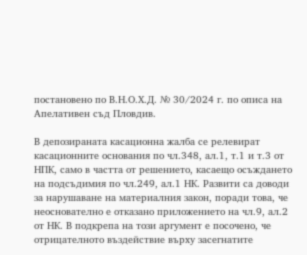постановено по В.Н.О.Х.Д. № 30/2024 г. по описа на Апелативен съд Пловдив.

В депозираната касационна жалба се релевират касационните основания по чл.348, ал.1, т.1 и т.3 от НПК, само в частта от решението, касаещо осъждането на подсъдимия по чл.249, ал.1 НК. Развити са доводи за нарушаване на материалния закон, поради това, че неоснователно е отказано приложението на чл.9, ал.2 от НК. В подкрепа на този аргумент е посочено, че отрицателното въздействие върху засегнатите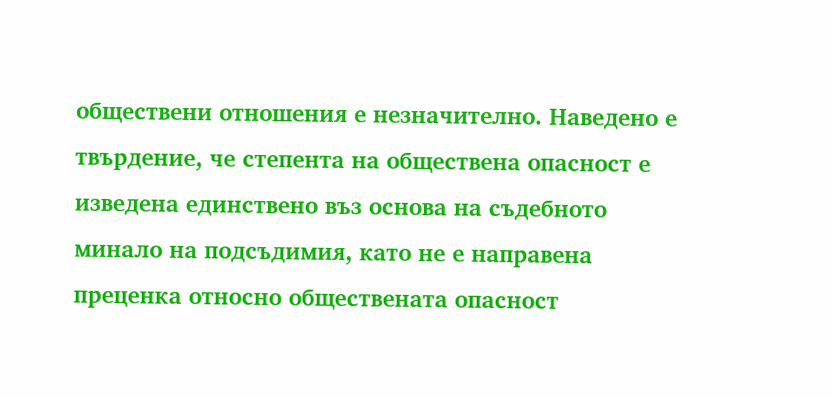обществени отношения е незначително. Наведено е твърдение, че степента на обществена опасност е изведена единствено въз основа на съдебното минало на подсъдимия, като не е направена преценка относно обществената опасност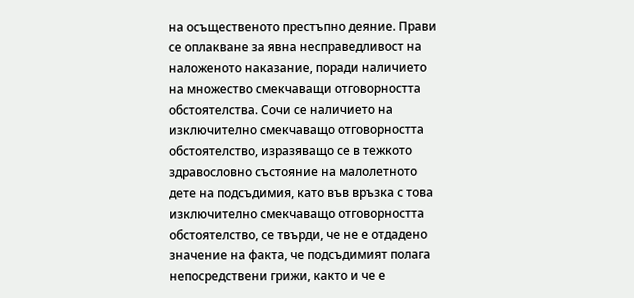на осъщественото престъпно деяние. Прави се оплакване за явна несправедливост на наложеното наказание, поради наличието на множество смекчаващи отговорността обстоятелства. Сочи се наличието на изключително смекчаващо отговорността обстоятелство, изразяващо се в тежкото здравословно състояние на малолетното дете на подсъдимия, като във връзка с това изключително смекчаващо отговорността обстоятелство, се твърди, че не е отдадено значение на факта, че подсъдимият полага непосредствени грижи, както и че е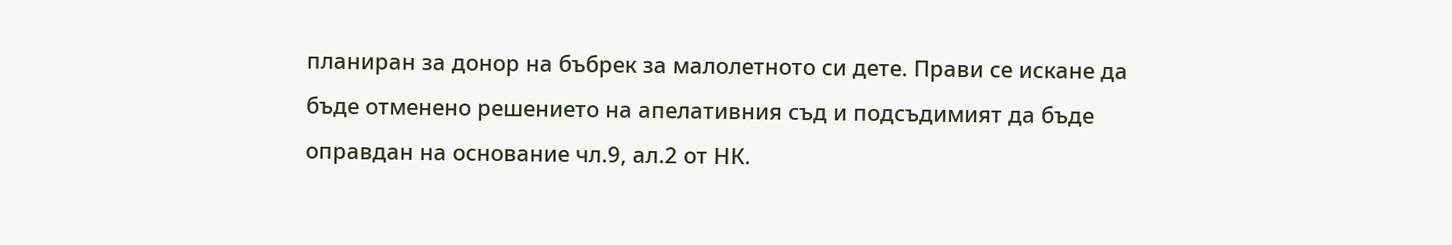планиран за донор на бъбрек за малолетното си дете. Прави се искане да бъде отменено решението на апелативния съд и подсъдимият да бъде оправдан на основание чл.9, ал.2 от НК.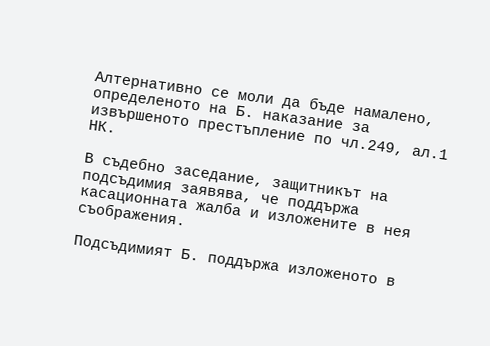Алтернативно се моли да бъде намалено, определеното на Б. наказание за извършеното престъпление по чл.249, ал.1 НК.

В съдебно заседание, защитникът на подсъдимия заявява, че поддържа касационната жалба и изложените в нея съображения.

Подсъдимият Б. поддържа изложеното в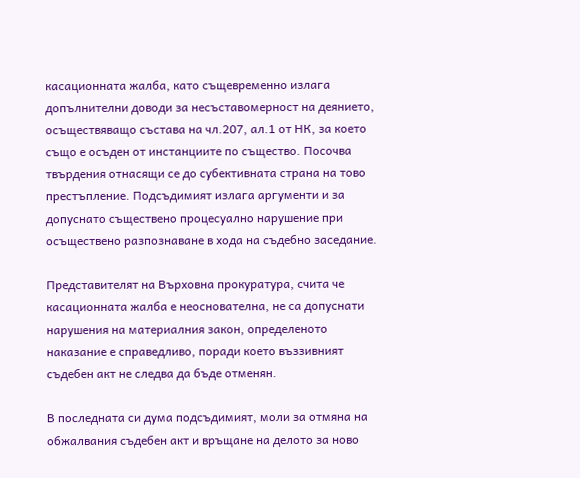касационната жалба, като същевременно излага допълнителни доводи за несъставомерност на деянието, осъществяващо състава на чл.207, ал.1 от НК, за което също е осъден от инстанциите по същество. Посочва твърдения отнасящи се до субективната страна на тово престъпление. Подсъдимият излага аргументи и за допуснато съществено процесуално нарушение при осъществено разпознаване в хода на съдебно заседание.

Представителят на Върховна прокуратура, счита че касационната жалба е неоснователна, не са допуснати нарушения на материалния закон, определеното наказание е справедливо, поради което въззивният съдебен акт не следва да бъде отменян.

В последната си дума подсъдимият, моли за отмяна на обжалвания съдебен акт и връщане на делото за ново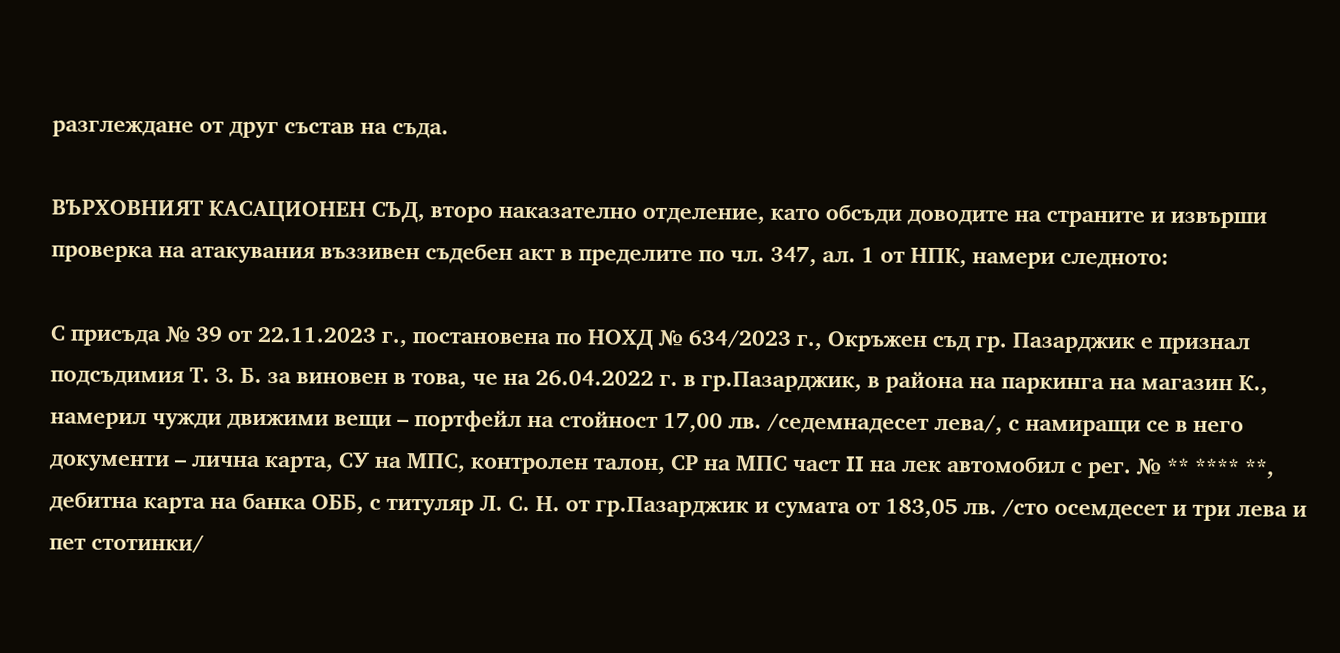разглеждане от друг състав на съда.

ВЪРХОВНИЯТ КАСАЦИОНЕН СЪД, второ наказателно отделение, като обсъди доводите на страните и извърши проверка на атакувания въззивен съдебен акт в пределите по чл. 347, ал. 1 от НПК, намери следното:

С присъда № 39 от 22.11.2023 г., постановена по НОХД № 634/2023 г., Окръжен съд гр. Пазарджик е признал подсъдимия Т. З. Б. за виновен в това, че на 26.04.2022 г. в гр.Пазарджик, в района на паркинга на магазин К., намерил чужди движими вещи – портфейл на стойност 17,00 лв. /седемнадесет лева/, с намиращи се в него документи – лична карта, СУ на МПС, контролен талон, СР на МПС част II на лек автомобил с рег. № ** **** **, дебитна карта на банка ОББ, с титуляр Л. С. Н. от гр.Пазарджик и сумата от 183,05 лв. /сто осемдесет и три лева и пет стотинки/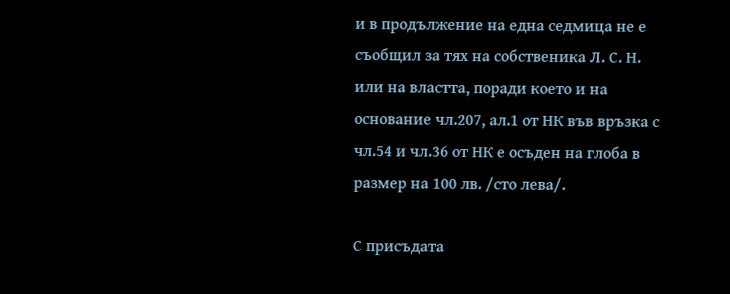и в продължение на една седмица не е съобщил за тях на собственика Л. С. Н. или на властта, поради което и на основание чл.207, ал.1 от НК във връзка с чл.54 и чл.36 от НК е осъден на глоба в размер на 100 лв. /сто лева/.

С присъдата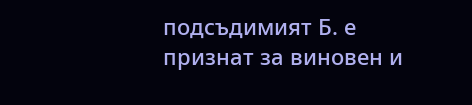подсъдимият Б. е признат за виновен и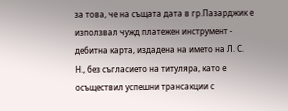за това, че на същата дата в гр.Пазарджик е използвал чужд платежен инструмент - дебитна карта, издадена на името на Л. С. Н., без съгласието на титуляра, като е осъществил успешни трансакции с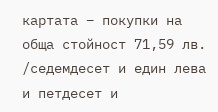картата – покупки на обща стойност 71,59 лв. /седемдесет и един лева и петдесет и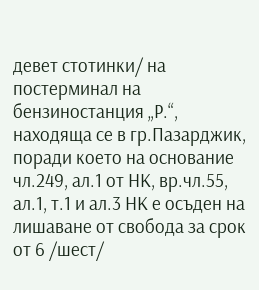девет стотинки/ на постерминал на бензиностанция „Р.“, находяща се в гр.Пазарджик, поради което на основание чл.249, ал.1 от НК, вр.чл.55, ал.1, т.1 и ал.3 НК е осъден на лишаване от свобода за срок от 6 /шест/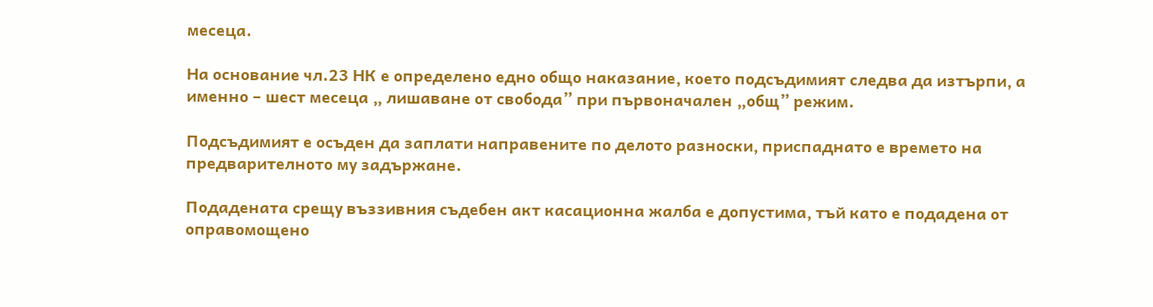месеца.

На основание чл.23 НК е определено едно общо наказание, което подсъдимият следва да изтърпи, а именно – шест месеца „ лишаване от свобода” при първоначален „общ” режим.

Подсъдимият е осъден да заплати направените по делото разноски, приспаднато е времето на предварителното му задържане.

Подадената срещу въззивния съдебен акт касационна жалба е допустима, тъй като е подадена от оправомощено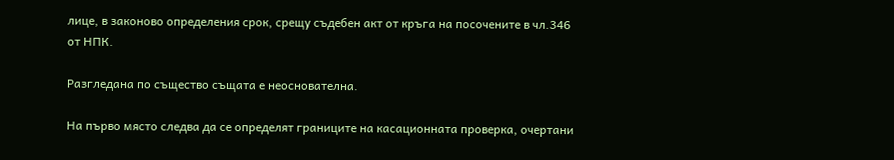лице, в законово определения срок, срещу съдебен акт от кръга на посочените в чл.346 от НПК.

Разгледана по същество същата е неоснователна.

На първо място следва да се определят границите на касационната проверка, очертани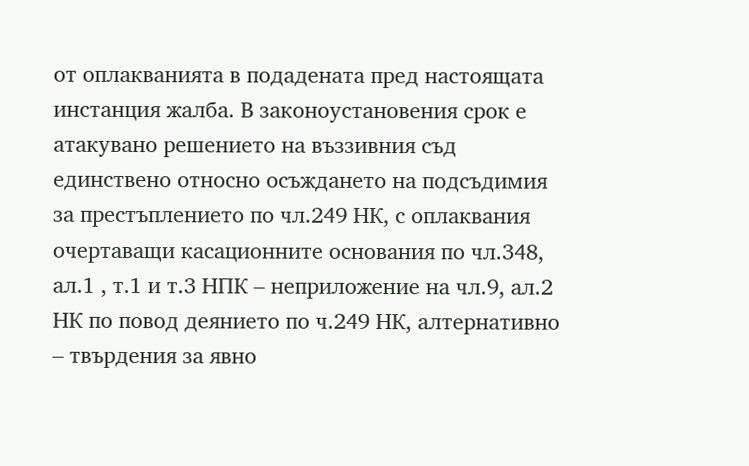от оплакванията в подадената пред настоящата инстанция жалба. В законоустановения срок е атакувано решението на въззивния съд единствено относно осъждането на подсъдимия за престъплението по чл.249 НК, с оплаквания очертаващи касационните основания по чл.348, ал.1 , т.1 и т.3 НПК – неприложение на чл.9, ал.2 НК по повод деянието по ч.249 НК, алтернативно – твърдения за явно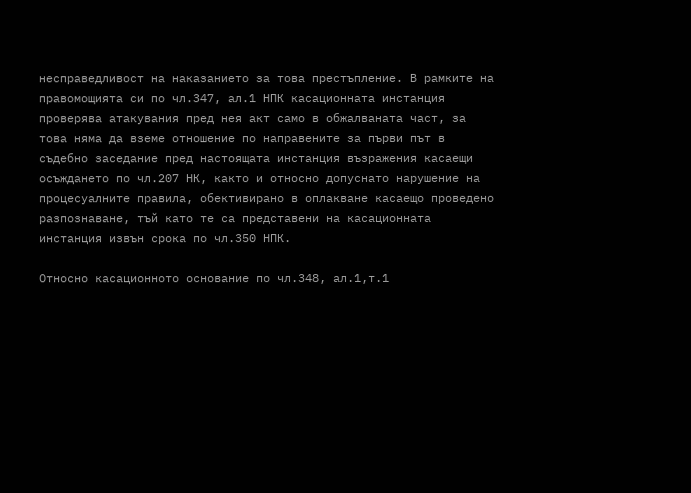несправедливост на наказанието за това престъпление. В рамките на правомощията си по чл.347, ал.1 НПК касационната инстанция проверява атакувания пред нея акт само в обжалваната част, за това няма да вземе отношение по направените за първи път в съдебно заседание пред настоящата инстанция възражения касаещи осъждането по чл.207 НК, както и относно допуснато нарушение на процесуалните правила, обективирано в оплакване касаещо проведено разпознаване, тъй като те са представени на касационната инстанция извън срока по чл.350 НПК.

Относно касационното основание по чл.348, ал.1,т.1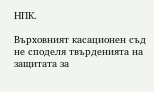НПК.

Върховният касационен съд не споделя твърденията на защитата за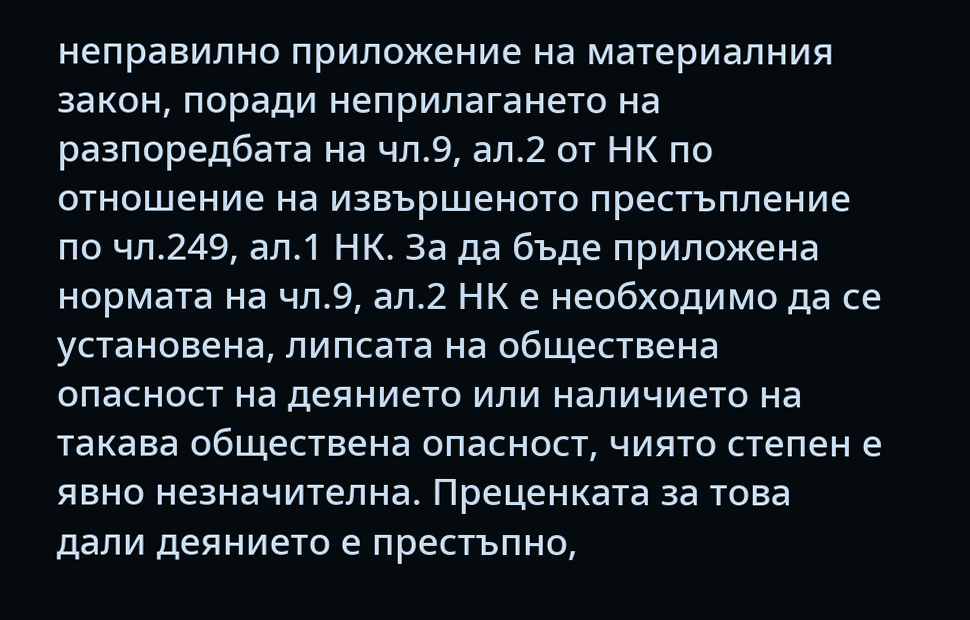неправилно приложение на материалния закон, поради неприлагането на разпоредбата на чл.9, ал.2 от НК по отношение на извършеното престъпление по чл.249, ал.1 НК. За да бъде приложена нормата на чл.9, ал.2 НК е необходимо да се установена, липсата на обществена опасност на деянието или наличието на такава обществена опасност, чиято степен е явно незначителна. Преценката за това дали деянието е престъпно,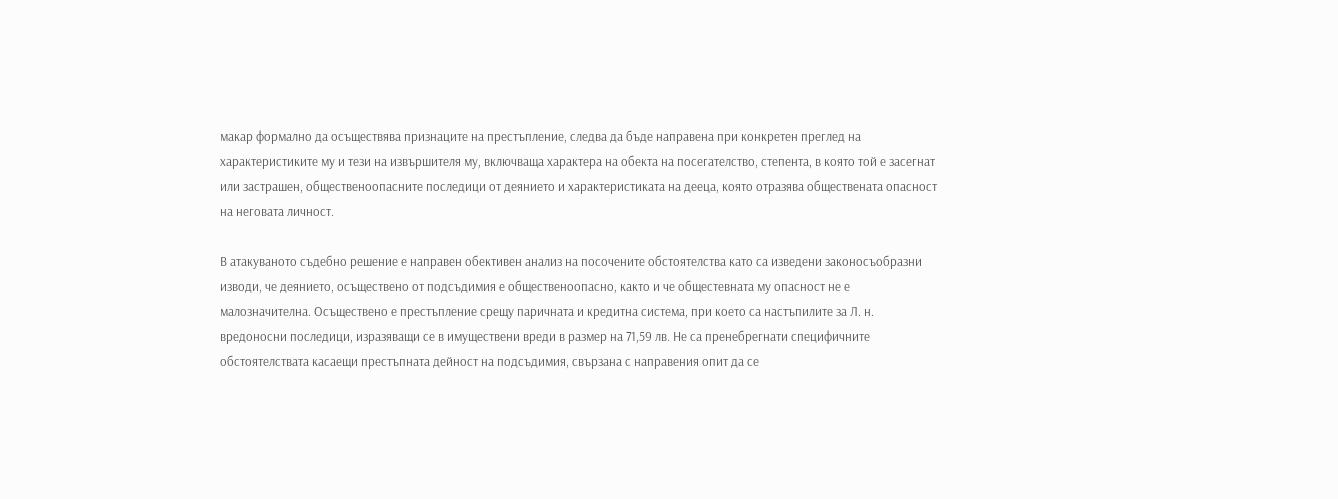макар формално да осъществява признаците на престъпление, следва да бъде направена при конкретен преглед на характеристиките му и тези на извършителя му, включваща характера на обекта на посегателство, степента, в която той е засегнат или застрашен, общественоопасните последици от деянието и характеристиката на дееца, която отразява обществената опасност на неговата личност.

В атакуваното съдебно решение е направен обективен анализ на посочените обстоятелства като са изведени законосъобразни изводи, че деянието, осъществено от подсъдимия е общественоопасно, както и че общестевната му опасност не е малозначителна. Осъществено е престъпление срещу паричната и кредитна система, при което са настъпилите за Л. н. вредоносни последици, изразяващи се в имуществени вреди в размер на 71,59 лв. Не са пренебрегнати специфичните обстоятелствата касаещи престъпната дейност на подсъдимия, свързана с направения опит да се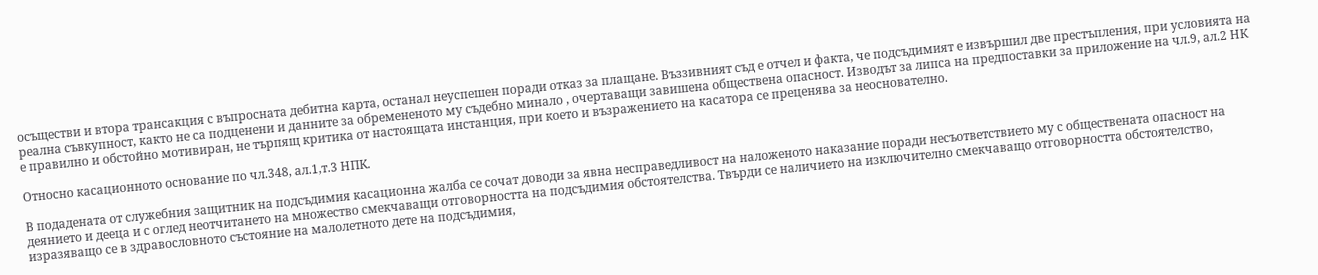осъществи и втора трансакция с въпросната дебитна карта, останал неуспешен поради отказ за плащане. Въззивният съд е отчел и факта, че подсъдимият е извършил две престъпления, при условията на реална съвкупност, както не са подценени и данните за обремененото му съдебно минало , очертаващи завишена обществена опасност. Изводът за липса на предпоставки за приложение на чл.9, ал.2 НК е правилно и обстойно мотивиран, не търпящ критика от настоящата инстанция, при което и възражението на касатора се преценява за неоснователно.

Относно касационното основание по чл.348, ал.1,т.3 НПК.

В подаденaтa от служебния защитник на подсъдимия касационна жалба се сочат доводи за явна несправедливост на наложеното наказание поради несъответствието му с обществената опасност на деянието и дееца и с оглед неотчитането на множество смекчаващи отговорността на подсъдимия обстоятелства. Твърди се наличието на изключително смекчаващо отговорността обстоятелство, изразяващо се в здравословното състояние на малолетното дете на подсъдимия,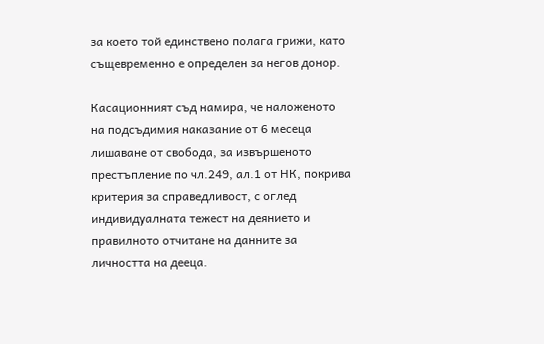за което той единствено полага грижи, като същевременно е определен за негов донор.

Касационният съд намира, че наложеното на подсъдимия наказание от 6 месеца лишаване от свобода, за извършеното престъпление по чл.249, ал.1 от НК, покрива критерия за справедливост, с оглед индивидуалната тежест на деянието и правилното отчитане на данните за личността на дееца.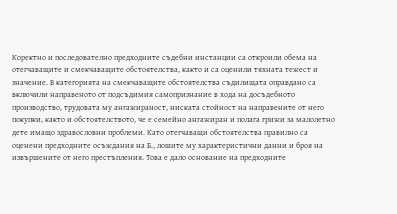Коректно и последователно предходните съдебни инстанции са откроили обема на отегчаващите и смекчаващите обстоятелства, както и са оценили тяхната тежест и значение. В категорията на смекчаващите обстоятелства съдилищата оправдано са включили направеното от подсъдимия самопризнание в хода на досъдебното производство, трудовата му ангажираност, ниската стойност на направените от него покупки, както и обстоятелството, че е семейно ангажиран и полага грижи за малолетно дете имащо здравословни проблеми. Като отегчаващи обстоятелства правилно са оценени предходните осъждания на Б., лошите му характеристични данни и броя на извършените от него престъпления. Това е дало основание на предходните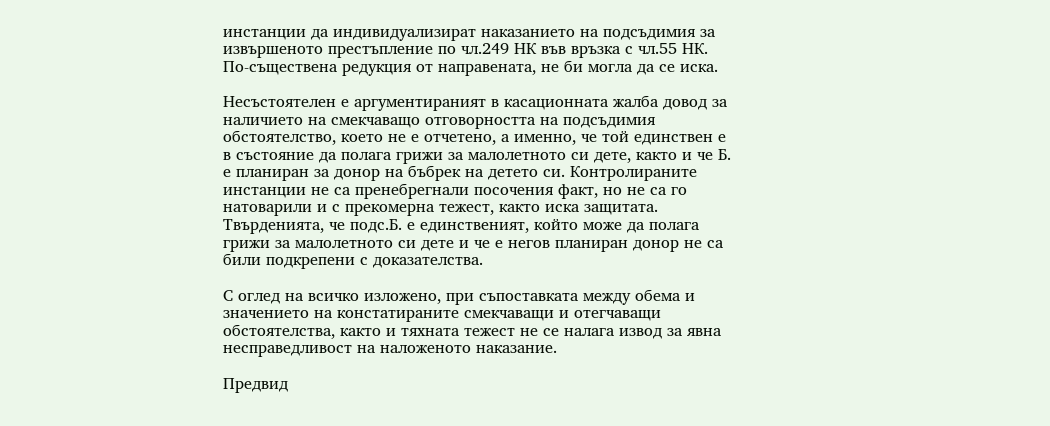инстанции да индивидуализират наказанието на подсъдимия за извършеното престъпление по чл.249 НК във връзка с чл.55 НК. По-съществена редукция от направената, не би могла да се иска.

Несъстоятелен е аргументираният в касационната жалба довод за наличието на смекчаващо отговорността на подсъдимия обстоятелство, което не е отчетено, а именно, че той единствен е в състояние да полага грижи за малолетното си дете, както и че Б. е планиран за донор на бъбрек на детето си. Контролираните инстанции не са пренебрегнали посочения факт, но не са го натоварили и с прекомерна тежест, както иска защитата. Твърденията, че подс.Б. е единственият, който може да полага грижи за малолетното си дете и че е негов планиран донор не са били подкрепени с доказателства.

С оглед на всичко изложено, при съпоставката между обема и значението на констатираните смекчаващи и отегчаващи обстоятелства, както и тяхната тежест не се налага извод за явна несправедливост на наложеното наказание.

Предвид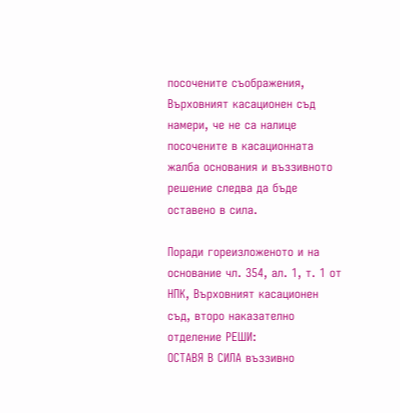посочените съображения, Върховният касационен съд намери, че не са налице посочените в касационната жалба основания и въззивното решение следва да бъде оставено в сила.

Поради гореизложеното и на основание чл. 354, ал. 1, т. 1 от НПК, Върховният касационен съд, второ наказателно отделение РЕШИ:
ОСТАВЯ В СИЛА въззивно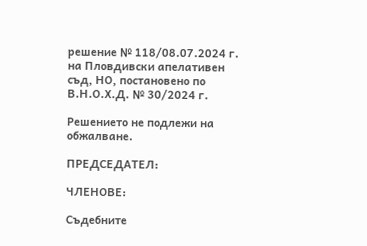решение № 118/08.07.2024 г. на Пловдивски апелативен съд, НO, постановено по В.Н.О.Х.Д. № 30/2024 г.

Решението не подлежи на обжалване.

ПРЕДСЕДАТЕЛ:

ЧЛЕНОВЕ:

Съдебните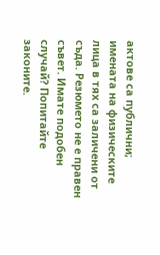актове са публични; имената на физическите лица в тях са заличени от съда. Резюмето не е правен съвет. Имате подобен случай? Попитайте законите.